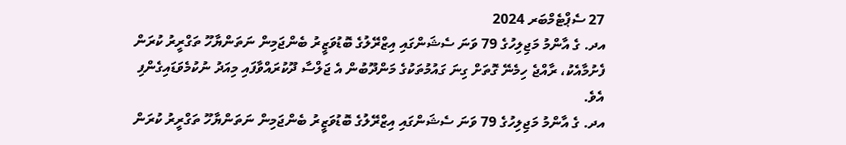27 ސެޕްޓެމްބަރ 2024
އދ. ގެ އާންމު މަޖިލިހުގެ 79 ވަނަ ސެޝަންގައި އިޒްރޭލުގެ ބޮޑުވަޒީރު ބެންޖަމިން ނަތަންޔާހޫ ތަގްރީރު ކުރަން ފެށުމާއެކު، ރާއްޖެ ހިމެނޭ ގޮތަށް ގިނަ ގައުމުތަކުގެ މަންދޫބުން އެ ޖަލްސާ ދޫކުރައްވާފައި މިއަދު ނުކުމެވަޑައިގެންފި އެވެ.
އދ. ގެ އާންމު މަޖިލިހުގެ 79 ވަނަ ސެޝަންގައި އިޒްރޭލުގެ ބޮޑުވަޒީރު ބެންޖަމިން ނަތަންޔާހޫ ތަގްރީރު ކުރަން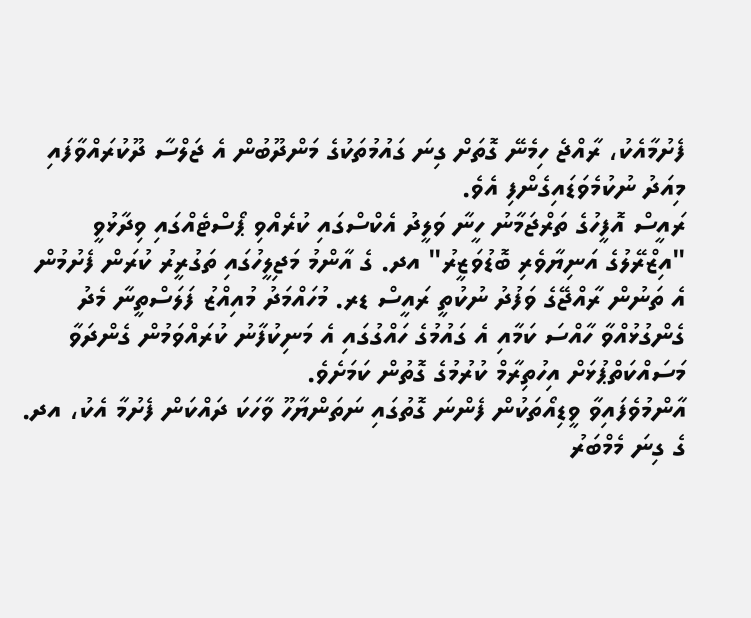ފެށުމާއެކު، ރާއްޖެ ހިމެނޭ ގޮތަށް ގިނަ ގައުމުތަކުގެ މަންދޫބުން އެ ޖަލްސާ ދޫކުރައްވާފައި މިއަދު ނުކުމެވަޑައިގެންފި އެވެ.
ރައީސް އޮފީހުގެ ތަރްޖަމާނު ހީނާ ވަލީދު އެކްސްގައި ކުރެއްވި ޕޯސްޓެއްގައި ވިދާޅުވީ "އިޒްރޭލުގެ އަނިޔާވެރި ބޮޑުވަޒީރު" އދ. ގެ އާންމު މަޖިލީހުގައި ތަގުރީރު ކުރަން ފެށުމުން އެ ތަނުން ރާއްޖޭގެ ވަފުދު ނުކުތީ ރައީސް ޑރ. މުހައްމަދު މުއިއްޒު ފަލަސްތީނާ މެދު ގެންގުޅުއްވާ ހާއްސަ ކަމާއި އެ ގައުމުގެ ހައްގުގައި އެ މަނިކުފާނު ކުރައްވަމުން ގެންދަވާ މަސައްކަތްޕުޅަށް އިހުތިރާމް ކުރުމުގެ ގޮތުން ކަމަށެވެ.
އާންމުވެފައިވާ ވީޑިއޯތަކުން ފެންނަ ގޮތުގައި ނަތަންޔާހޫ ވާހަކަ ދައްކަން ފެށުމާ އެކު، އދ. ގެ ގިނަ މެމްބަރު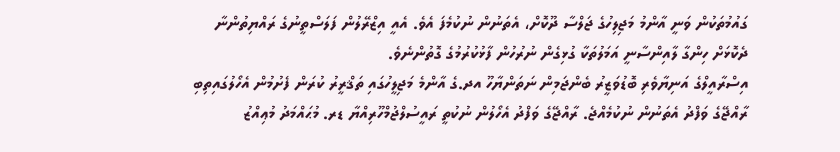ގައުމުތަކުން ވަނީ އާންމު މަޖިލިހުގެ ޖަލްސާ ދޫކޮށް، އެތަނުން ނުކުމެފަ އެވެ. އެއީ އިޒްރޭލުން ފަލަސްތީނުގެ ރައްޔިތުންނާ ދެކޮޅަށް ހިންގާ ލާއިންސާނީ އަމަލުތަކާ ގުޅިގެން ނުރުހުން ފާޅުކުރުމުގެ ގޮތުންނެވެ.
އިސްރާއީލްގެ އަނިޔާވެރި ބޮޑުވަޒީރު ބެންޖަމިން ނަތަންޔާހޫ އދ.ގެ އާންމެ މަޖިލީހުގައި ތަޤްރީރު ކުރަން ފެށުމުން އެހޯލުގައިތިބި ރާއްޖޭގެ ވަފްދު އެތަނުން ނުކުމެއްޖެ. ރާއްޖޭގެ ވަފްދު އެހޯލުން ނުކުތީ ރައީސުލްޖުމްހޫރިއްޔާ ޑރ. މުޙައްމަދު މުޢިއްޒު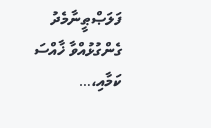ފަލަޞްޠީނާމެދު ގެންގުޅުއްވާ ޚާއްސަ ކަމާއި،…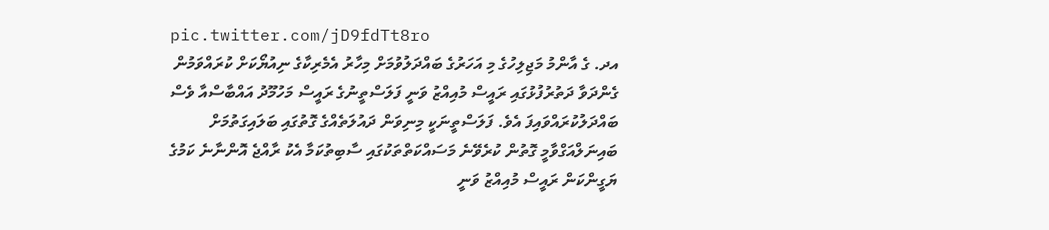pic.twitter.com/jD9fdTt8ro
އދ. ގެ އާންމު މަޖިލިހުގެ މި އަހަރުގެ ބައްދަލުވުމަށް މިހާރު އެމެރިކާގެ ނިއުޔޯކަށް ކުރައްވަމުން ގެންދަވާ ދަތުރުފުޅުގައި ރައީސް މުއިއްޒު ވަނީ ފަލަސްތީނުގެ ރައީސް މަހުމޫދު އައްބާސްއާ ވެސް ބައްދަލުކުރައްވައިފަ އެވެ. ފަލަސްތީނަކީ މިނިވަން ދައުލަތެއްގެ ގޮތުގައި ބަލައިގަތުމަށް ބައިނަލްއަގްވާމީ ގޮތުން ކުރެވޭނެ މަސައްކަތްތަކުގައި ސާބިތުކަމާ އެކު ރާއްޖެ އޮންނާނެ ކަމުގެ ޔަގީންކަން ރައީސް މުއިއްޒު ވަނީ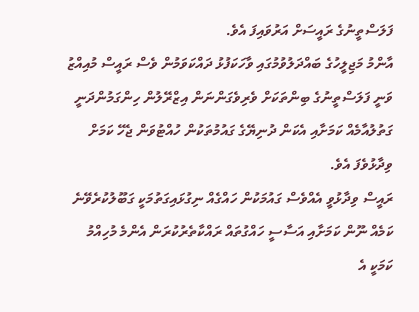ފަލަސްތީނުގެ ރައީސަށް އަރުވައިފަ އެވެ.
އާންމު މަޖިލީހުގެ ބައްދަލުވުމުގައި ވާހަކަފުޅު ދައްކަވަމުން ވެސް ރައީސް މުއިއްޒު ވަނީ ފަލަސްތީނުގެ ބިންތަކަށް ވެރިވެގަންނަން އިޒްރޭލުން ހިންގަމުންދަނީ ގަތުލުއާމެއް ކަމަށާއި އެކަން ދުނިޔޭގެ ގައުމުތަކުން ހުއްޓުވަން ޖެހޭ ކަމަށް ވިދާޅުވެފަ އެވެ.
ރައީސް ވިދާޅުވީ އެއްވެސް ގައުމަކުން ހައްގެއް ނިގުޅައިގަތުމަކީ ގަބޫލުކުރެވޭނެ ކަމެއް ނޫން ކަމަށާއި އަސާސީ ހައްގުތައް ރައްކާތެރުކުރަން އެންމެ މުހިއްމު ކަމަކީ އެ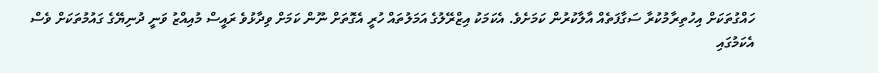ހައްގުތަކަށް އިހުތިރާމުކުރާ ސަގާފަތެއް އާލާކުރުން ކަމަށެވެ. އެކަމަކު އިޒްރޭލުގެ އަމަލުތައް ހުރީ އެގޮތަށް ނޫން ކަމަށް ވިދާޅުވެ ރައީސް މުއިއްޒު ވަނީ ދުނިޔޭގެ ގައުމުތަކަށް ވެސް އެކަމުގައި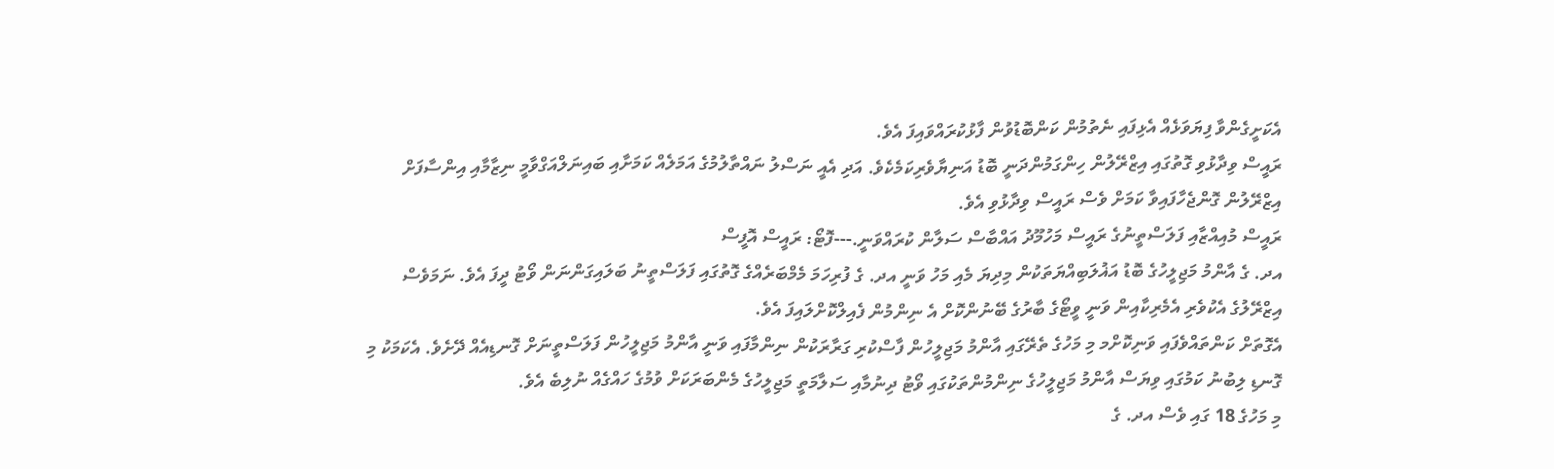އެކަށީގެންވާ ފިޔަވަޅެއް އެޅިފައި ނެތުމުން ކަންބޮޑުވުން ފާޅުކުރައްވައިފަ އެވެ.
ރައީސް ވިދާޅުވި ގޮތުގައި އިޒްރޭލުން ހިންގަމުންދަނީ ބޮޑު އަނިޔާވެރިކަމެކެވެ. އަދި އެއީ ނަސްލު ނައްތާލުމުގެ އަމަލެއް ކަމަށާއި ބައިނަލްއަގްވާމީ ނިޒާމާއި އިންސާފަށް އިޒްރޭލުން ގޮންޖެހާފައިވާ ކަމަށް ވެސް ރައީސް ވިދާޅުވި އެވެ.
ރައީސް މުއިއްޒާއި ފަލަސްތީނުގެ ރައީސް މަހުމޫދު އައްބާސް ސަލާން ކުރައްވަނީ.---ފޮޓޯ: ރައީސް އޮފީސް
އދ. ގެ އާންމު މަޖިލީހުގެ ބޮޑު އަޣުލަބިއްޔަތަކުން މިދިޔަ މެއި މަހު ވަނީ އދ. ގެ ފުރިހަމަ މެމްބަރެއްގެ ގޮތުގައި ފަލަސްތީނު ބަލައިގަންނަން ވޯޓު ދީފަ އެވެ. ނަމަވެސް އިޒްރޭލުގެ އެކުވެރި އެމެރިކާއިން ވަނީ ވީޓޯގެ ބާރުގެ ބޭނުންކޮށް އެ ނިންމުން ފެއިލްކޮށްލައިފަ އެވެ.
އެގޮތަށް ކަންތައްވެފައި ވަނިކޮށްމ މި މަހުގެ ތެރޭގައި އާންމު މަޖިލީހުން ފާސްކުރި ގަރާރަކުން ނިންމާފައި ވަނީ އާންމު މަޖިލީހުން ފަލަސްތީނަށް ގޮނޑިއެއް ދޭށެވެ. އެކަމަކު މި ގޮނޑި ލިބުނު ކަމުގައި ވިޔަސް އާންމު މަޖިލީހުގެ ނިންމުންތަކުގައި ވޯޓު ދިނުމާއި ސަލާމަތީ މަޖިލީހުގެ މެންބަރަކަށް ވުމުގެ ހައްގެއް ނުލިބެ އެވެ.
މި މަހުގެ 18 ގައި ވެސް އދ. ގެ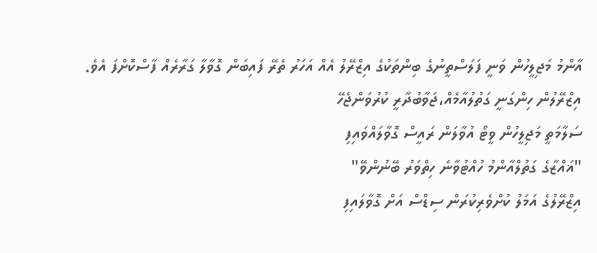އާންމު މަޖިލީހުން ވަނީ ފަލަސްތީނުގެ ބިންތަކުގެ އިޒްރޭލު އެއް އަހަރު ތެރޭ ފައިބަން ގޮވާލާ ގަރާރެއް ފާސްކޮށްފަ އެވެ.
އިޒްރޭލުން ހިންގަނީ ގަތުލުއާމެއް،ޖަވާބުދާރީ ކުރުވަންޖެހޭ
ސަލާމަތީ މަޖިލީހުން ވީޓޯ އުވާލަން ރައީސް ގޮވާލައްވައިފި
"ޣައްޒާގެ ގަތުލްއާންމު ހުއްޓުވާނެ ހިތްވަރު ބޭނުންވޭ"
އިޒްރޭލުގެ އަމަލު ކުށްވެރިކުރަން ސިޑްސް އަށް ގޮވާލައިފި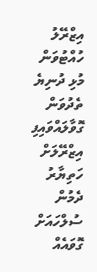އިޒްރޭލު ހުއްޓުވަން މުޅި ދުނިޔެ ތެދުވަން ގޮވާލައްވައިފި
އިޒްރޭލަށް ހަތިޔާރު ދެމުން ސުލްހައަށް ގޮވައެއް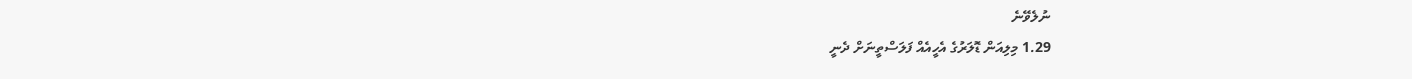ނުލެވޭނެ
1.29 މިލިއަން ޑޮލަރުގެ އެހީއެއް ފަލަސްތީނަށް ދެނީ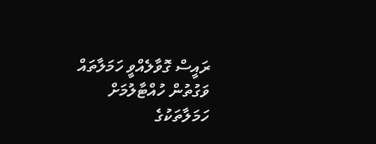ރައީސް ގޮވާލެއްވީ ހަމަލާތައް ވަގުތުން ހުއްޓާލުމަށް
ހަމަލާތަކުގެ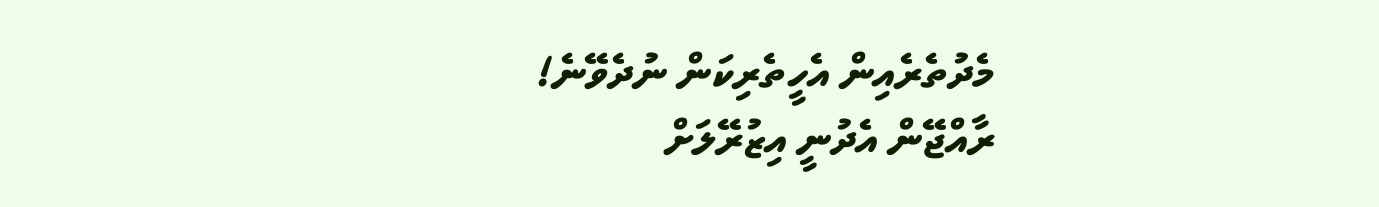މެދުތެރެއިން އެހީތެރިކަން ނުދެވޭނެ!
ރާއްޖޭން އެދުނީ އިޒުރޭލަށް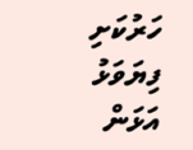ހަރުކަށި ފިޔަވަޅު އަޅަން